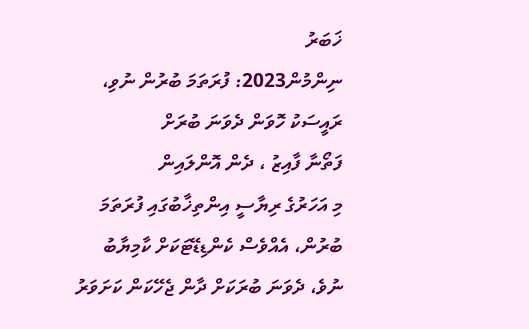ޚަބަރު
ނިންމުން2023: ފުރަތަމަ ބުރުން ނުވި، ރައީސަކު ހޮވަން ދެވަނަ ބުރަށް
ފަތޯނާ ފާއިޒު ، ދެން އޮންލައިން
މި އަހަރުގެ ރިޔާސީ އިންތިޚާބުގައި ފުރަތަމަ ބުރުން، އެއްވެސް ކެންޑިޑޭޓަކަށް ކާމިޔާބު ނުވެ، ދެވަނަ ބުރަކަށް ދާން ޖެހޭކަން ކަށަވަރު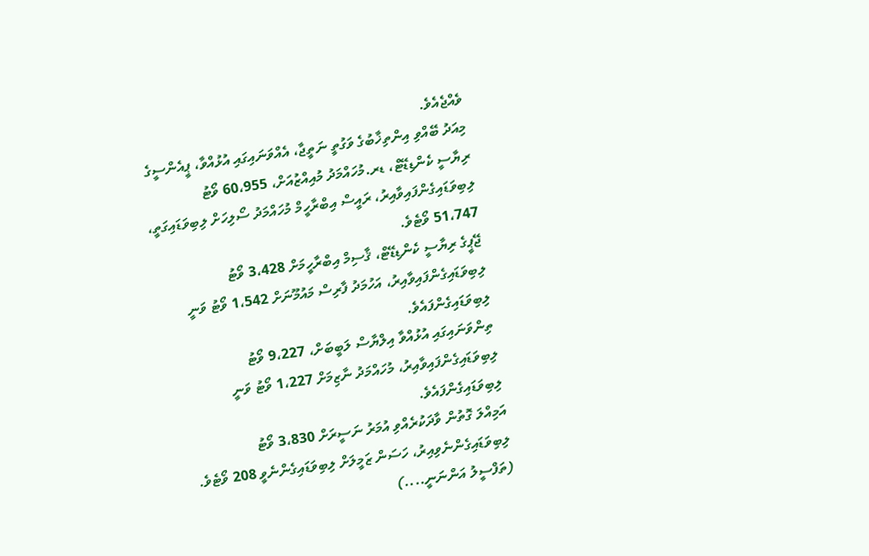ވެއްޖެއެވެ.
މިއަދު ބޭއްވި އިންތިޚާބުގެ ވަގުތީ ނަތީޖާ، އެއްވަނައިގައި އުޅުއްވާ، ޕީއެންސީގެ ރިޔާސީ ކެންޑިޑޭޓް، ޑރ.މުހައްމަދު މުއިއްޒުއަށް، 60،955 ވޯޓު ލިބިވަޑައިގެންފައިވާއިރު، ރައީސް އިބްރާހީމް މުހައްމަދު ސޯލިހަށް ލިބިވަޑައިގަތީ، 51،747 ވޯޓެވެ.
ޖޭޕީގެ ރިޔާސީ ކެންޑިޑޭޓް، ޤާސިމް އިބްރާހީމަށް 3،428 ވޯޓު ލިބިވަޑައިގެންފައިވާއިރު، އަހުމަދު ފާރިސް މައުމޫނަށް 1،542 ވޯޓު ވަނީ ލިބިވަޑައިގެންފައެވެ.
ތިންވަނައިގައި އުޅުއްވާ އިލްޔާސް ލަބީބަށް، 9،227 ވޯޓު ލިބިވަޑައިގެންފައިވާއިރު، މުހައްމަދު ނާޒިމަށް 1،227 ވޯޓު ވަނީ ލިބިވަޑައިގެންފައެވެ.
އަމިއްލަ ގޮތުން ވާދަކުރެއްވި އުމަރު ނަސީރަށް 3،830 ވޯޓު ލިބިވަޑައިގެންނެވިއިރު، ހަސަން ޒަމީލަށް ލިބިވަޑައިގެންނެވީ 208 ވޯޓެވެ.
(ތަފްސީލު އަންނަނީ....)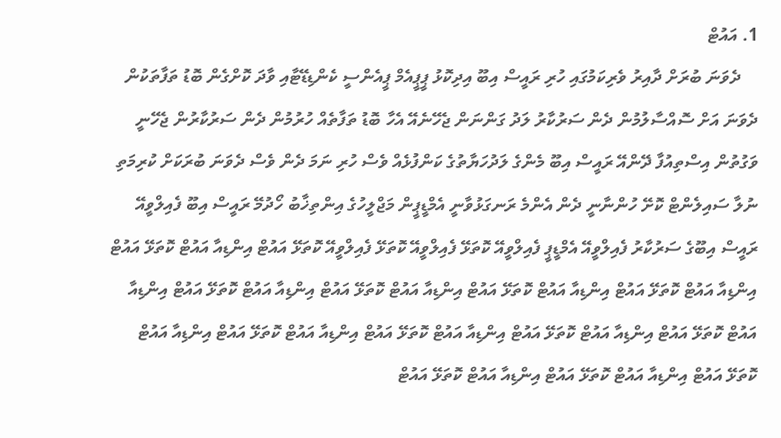1. އައުޓް
    ދެވަނަ ބުރަށް ދާއިރު ވެރިކަމުގައި ހުރި ރައީސް އިބޫ އިދިކޮޅު ޕީޕީއެމް ޕީއެންސީ ކެންޑިޑޭޓާއި ވާދަ ކޮށްގެން ބޮޑު ތަފާތަކުން ދެވަނަ އަށް ސޮއްސާލުމުން ދެން ސަރުކާރު ލަދު ގަންނަން ޖެހޭނެއޭ އެހާ ބޮޑު ތަފާތެއް ހުރުމުން ދެން ސަރުކާރުން ޖެހޭނީ ވަގުތުން އިސްތިއުފާ ދޭންއޭ ރައީސް އިބޫ މެންގެ ލަދުހަޔާތުގެ ކަންފުޅެއް ވެސް ހުރި ނަމަ ދެން ވެސް ދެވަނަ ބުރަކަށް ކުރިމަތި ނުލާ ސައިލެންޓް ކޮށޭ ހުންނާނީ ދެން އެންމެ ރަނގަޅުވާނީ އެމްޑީޕީން މަޖްލީހުގެ އިންތިޚާބު ހޯދުމޭ ރައީސް އިބޫ ފެއިލްވީއޭ ރައީސް އިބޫގެ ސަރުކާރު ފެއިލްވީއޭ އެމްޑީޕީ ފެއިލްވީއޭ ކޮތަޅޭ ފެއިލްވީއޭ ކޮތަޅޭ ފެއިލްވީއޭ ކޮތަޅޭ އައުޓް އިންޑިއާ އައުޓް ކޮތަޅޭ އައުޓް އިންޑިއާ އައުޓް ކޮތަޅޭ އައުޓް އިންޑިއާ އައުޓް ކޮތަޅޭ އައުޓް އިންޑިއާ އައުޓް ކޮތަޅޭ އައުޓް އިންޑިއާ އައުޓް ކޮތަޅޭ އައުޓް އިންޑިއާ އައުޓް ކޮތަޅޭ އައުޓް އިންޑިއާ އައުޓް ކޮތަޅޭ އައުޓް އިންޑިއާ އައުޓް ކޮތަޅޭ އައުޓް އިންޑިއާ އައުޓް ކޮތަޅޭ އައުޓް އިންޑިއާ އައުޓް ކޮތަޅޭ އައުޓް އިންޑިއާ އައުޓް ކޮތަޅޭ އައުޓް އިންޑިއާ އައުޓް ކޮތަޅޭ އައުޓް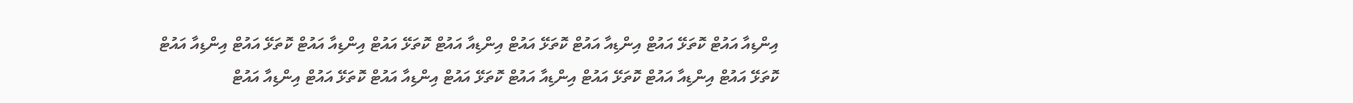އިންޑިއާ އައުޓް ކޮތަޅޭ އައުޓް އިންޑިއާ އައުޓް ކޮތަޅޭ އައުޓް އިންޑިއާ އައުޓް ކޮތަޅޭ އައުޓް އިންޑިއާ އައުޓް ކޮތަޅޭ އައުޓް އިންޑިއާ އައުޓް ކޮތަޅޭ އައުޓް އިންޑިއާ އައުޓް ކޮތަޅޭ އައުޓް އިންޑިއާ އައުޓް ކޮތަޅޭ އައުޓް އިންޑިއާ އައުޓް ކޮތަޅޭ އައުޓް އިންޑިއާ އައުޓް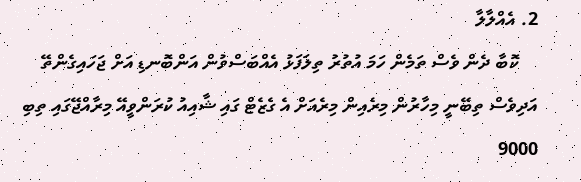2. އެއްލާލާ
    ކޮބާ ދެން ވެސް ތަމެން ހަމަ އުތުރު ތިލަފަޅު އެއްބަސްވުން އަންބޮނޑި އަށް ޖަހައިގެންތޭ އަދިވެސް ތިބޭނީ މިހާރުން މިރެއިން މިރެއަށް އެ ގެޒެޓް ގައި ޝާއިއު ކުރަންވީއޭ މިރާއްޖޭގައި ތިބި 9000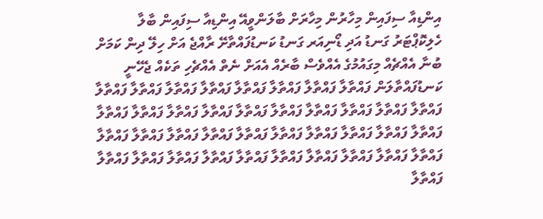އިންޑިއާ ސިފައިން މިހާރުން މިހާރަށް ބާލަންވީއޭ އިންޑިއާ ސިފައިން ބާލާ ހެލިކޮޕްޓަރު ގަނޑު އަދި ޑޯނިއަރ ގަނޑު ކަނޑުފައްތާށޭ ރާއްޖެ އަށް ހިލޭ ދިން ކަމަށް ބުނާ އެއްޗެއް މިގައުމުގެ އެއްވެސް ބާރެއް އެއަށް ނެތް އެއްޗެހި ތަކެއް ޖެހޭނީ ކަނޑުފައްތާލަން ފައްތާލާ ފައްތާލާ ފައްތާލާ ފައްތާލާ ފައްތާލާ ފައްތާލާ ފައްތާލާ ފައްތާލާ ފައްތާލާ ފައްތާލާ ފައްތާލާ ފައްތާލާ ފައްތާލާ ފައްތާލާ ފައްތާލާ ފައްތާލާ ފައްތާލާ ފައްތާލާ ފައްތާލާ ފައްތާލާ ފައްތާލާ ފައްތާލާ ފައްތާލާ ފައްތާލާ ފައްތާލާ ފައްތާލާ ފައްތާލާ ފައްތާލާ ފައްތާލާ ފައްތާލާ ފައްތާލާ ފައްތާލާ ފައްތާލާ ފައްތާލާ ފައްތާލާ ފައްތާލާ ފައްތާލާ ފައްތާލާ ފައްތާލާ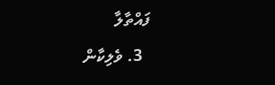ފައްތާލާ
  3. ވެލިކާން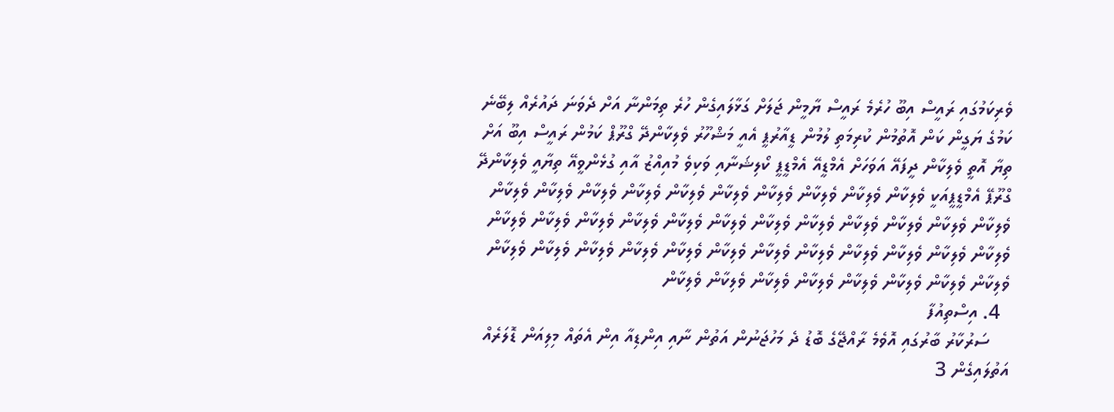ވެރިކަމުގައި ރައީސް އިބޫ ހުރެމެ ރައީސް ޔާމީން ޖަލަށް ގަޅާލައިގެން ހުރެ ތިމަންނާ އަށް ދެވަނަ ދައުރެއް ލިބޭނެ ކަމުގެ ޔަގީން ކަން އޮތުމުން ކުރިމަތި ލުމުން ޑީއާރުޕީ އެއީ މަޝްހޫރު ވެލިކާންދޭ ގްރޫޕް ކަމުން ރައީސް އިބޫ އަށް ތިޔާ އޮތީ ވެލިކާން ދީފައޭ އަވަހަށް އެމްޑީއޭ އެމްޑީޕީ ކޯލިޝަނާއި ވަކިވެ މުއިއްޒު އާއި ގުޅެންވީއޭ ތިޔާއީ ވެލިކާންދޭ ގްރޫޕޭ އެމްޑީޕީއަކީ ވެލިކާން ވެލިކާން ވެލިކާން ވެލިކާން ވެލިކާން ވެލިކާން ވެލިކާން ވެލިކާން ވެލިކާން ވެލިކާން ވެލިކާން ވެލިކާން ވެލިކާން ވެލިކާން ވެލިކާން ވެލިކާން ވެލިކާން ވެލިކާން ވެލިކާން ވެލިކާން ވެލިކާން ވެލިކާން ވެލިކާން ވެލިކާން ވެލިކާން ވެލިކާން ވެލިކާން ވެލިކާން ވެލިކާން ވެލިކާން ވެލިކާން ވެލިކާން ވެލިކާން ވެލިކާން ވެލިކާން ވެލިކާން ވެލިކާން ވެލިކާން ވެލިކާން ވެލިކާން ވެލިކާން ވެލިކާން
  4. އިސްތިއުފާ
    ސަރުކާރު ބާރުގައި އޮވެމެ ރާއްޖޭގެ ބޮޑު ދެ މަހުޖަނުން އަތުން ނާއި އިންޑިއާ އިން އެތައް މިލިއަން ޑޮލަރެއް އަތުލައިގެން 3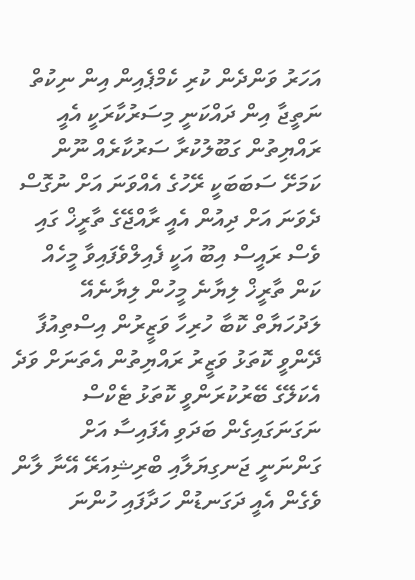އަހަރު ވަންދެން ކުރި ކެމްޕެއިން އިން ނިކުތް ނަތީޖާ އިން ދައްކަނީ މިސަރުކާރަކީ އެއީ ރައްޔިތުން ގަބޫލުކުރާ ސަރުކާރެއް ނޫން ކަމަށޭ ސަބަބަކީ ރޭހުގެ އެއްވަނަ އަށް ނުގޮސް ދެވަނަ އަށް ދިއުން އެއީ ރާއްޖޭގެ ތާރީޚް ގައި ވެސް ރައީސް އިބޫ އަކީ ފެއިލްވެފައިވާ މީހެއް ކަން ތާރީޚް ލިޔާނެ މީހުން ލިޔާނެއޭ ލަދުހަޔާތް ކޮބާ ހުރިހާ ވަޒީރުން އިސްތިއުފާ ދޭންވީ ކޮތަޅު ވަޒީރު ރައްޔިތުން އެތަނަށް ވަދެ އެކަލޭގެ ބޭރުކުރަންވީ ކޮތަޅު ޓެކްސް ނަގަނަގައިގެން ބަދަވި އެފައިސާ އަށް ގަންނަނީ ޖަނގިޔަލާއި ބްރިޝިއަރޭ އޭނާ ލާން ވެގެން އެއީ ދަގަނޑުން ހަދާފައި ހުންނަ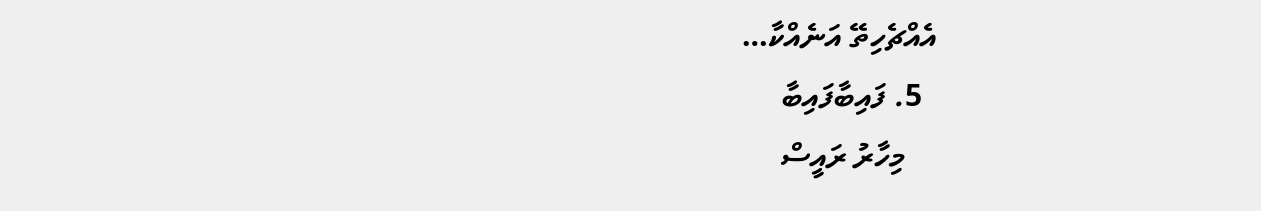އެއްޗެހިތޭ އަނެއްކާ…
  5. ފައިބާފައިބާ
    މިހާރު ރައީސް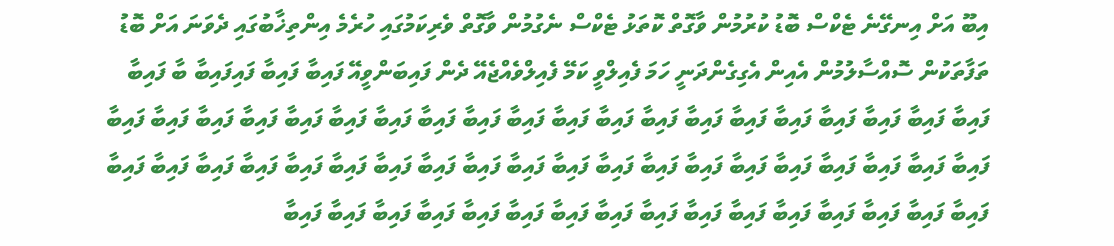އިބޫ އަށް އިނގޭނެ ޓެކްސް ބޮޑު ކުރުމުން ވާގޮތް ކޮތަޅު ޓެކްސް ނެގުމުން ވާގޮތް ވެރިކަމުގައި ހުރެމެ އިންތިޚާބުގައި ދެވަނަ އަށް ބޮޑު ތަފާތަކުން ސޮއްސާލުމުން އެއިން އެގިގެންދަނީ ހަމަ ފެއިލްވީ ކަމޭ ފެއިލްވެއްޖެއޭ ދެން ފައިބަންވީއޭ ފައިބާ ފައިބާ ފައިފައިބާ ބާ ފައިބާ ފައިބާ ފައިބާ ފައިބާ ފައިބާ ފައިބާ ފައިބާ ފައިބާ ފައިބާ ފައިބާ ފައިބާ ފައިބާ ފައިބާ ފައިބާ ފައިބާ ފައިބާ ފައިބާ ފައިބާ ފައިބާ ފައިބާ ފައިބާ ފައިބާ ފައިބާ ފައިބާ ފައިބާ ފައިބާ ފައިބާ ފައިބާ ފައިބާ ފައިބާ ފައިބާ ފައިބާ ފައިބާ ފައިބާ ފައިބާ ފައިބާ ފައިބާ ފައިބާ ފައިބާ ފައިބާ ފައިބާ ފައިބާ ފައިބާ ފައިބާ ފައިބާ ފައިބާ ފައިބާ ފައިބާ ފައިބާ ފައިބާ ފައިބާ ފައިބާ ފައިބާ ފައިބާ ފައިބާ ފައިބާ ފައިބާ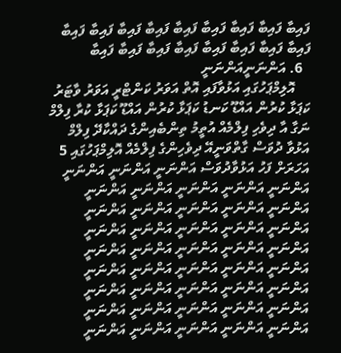ފައިބާ ފައިބާ ފައިބާ ފައިބާ ފައިބާ ފައިބާ ފައިބާ ފައިބާ ފައިބާ ފައިބާ ފައިބާ ފައިބާ ފައިބާ ފައިބާ ފައިބާ ފައިބާ ފައިބާ
  6. އަންނަނީއަންނަނީ
    އޮލިމްޕަހުގައި އަޅުވާފައި އޮތް އަވަރު ކަންޓްރީ އަވަރު ވާޓަރު ކަޕަޅާ ކުރުން އައްޑޫ ކަނޑު ކަޕަޅާ ކުރުން އައްޑޫ ކަޕަޅާ ކުރާ ފިލްމް ނަގާ އާ ދިވެހި ފިލްމެއް އުތީމު ތިންބެއިންގެ ދައްކާދޭ ފިލްމް އަޅުވާ ދުވަސް ގާތްވަނީއޭ ދިވެހިންގެ ފިލްމެއް އޮލިމްޕަހުގައި 5 އަހަރަށް ފަހު އަޅުވާދުވަސް އަންނަނީ އަންނަނީ އަންނަނީ އަންނަނީ އަންނަނީ އަންނަނީ އަންނަނީ އަންނަނީ އަންނަނީ އަންނަނީ އަންނަނީ އަންނަނީ އަންނަނީ އަންނަނީ އަންނަނީ އަންނަނީ އަންނަނީ އަންނަނީ އަންނަނީ އަންނަނީ އަންނަނީ އަންނަނީ އަންނަނީ އަންނަނީ އަންނަނީ އަންނަނީ އަންނަނީ އަންނަނީ އަންނަނީ އަންނަނީ އަންނަނީ އަންނަނީ އަންނަނީ އަންނަނީ އަންނަނީ އަންނަނީ އަންނަނީ އަންނަނީ އަންނަނީ އަންނަނީ އަންނަނީ އަންނަނީ އަންނަނީ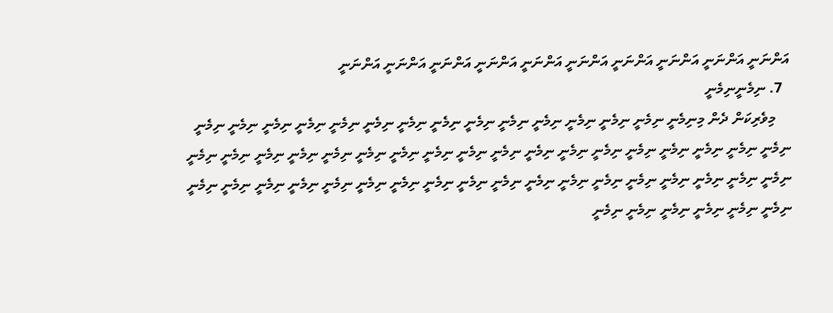އަންނަނީ އަންނަނީ އަންނަނީ އަންނަނީ އަންނަނީ އަންނަނީ އަންނަނީ އަންނަނީ އަންނަނީ އަންނަނީ
  7. ނިމެނީނިމެނީ
    މިވެރިކަން ދެން މިނިމެނީ ނިމެނީ ނިމެނީ ނިމެނީ ނިމެނީ ނިމެނީ ނިމެނީ ނިމެނީ ނިމެނީ ނިމެނީ ނިމެނީ ނިމެނީ ނިމެނީ ނިމެނީ ނިމެނީ ނިމެނީ ނިމެނީ ނިމެނީ ނިމެނީ ނިމެނީ ނިމެނީ ނިމެނީ ނިމެނީ ނިމެނީ ނިމެނީ ނިމެނީ ނިމެނީ ނިމެނީ ނިމެނީ ނިމެނީ ނިމެނީ ނިމެނީ ނިމެނީ ނިމެނީ ނިމެނީ ނިމެނީ ނިމެނީ ނިމެނީ ނިމެނީ ނިމެނީ ނިމެނީ ނިމެނީ ނިމެނީ ނިމެނީ ނިމެނީ ނިމެނީ ނިމެނީ ނިމެނީ ނިމެނީ ނިމެނީ ނިމެނީ ނިމެނީ ނިމެނީ ނިމެނީ ނިމެނީ ނިމެނީ ނިމެނީ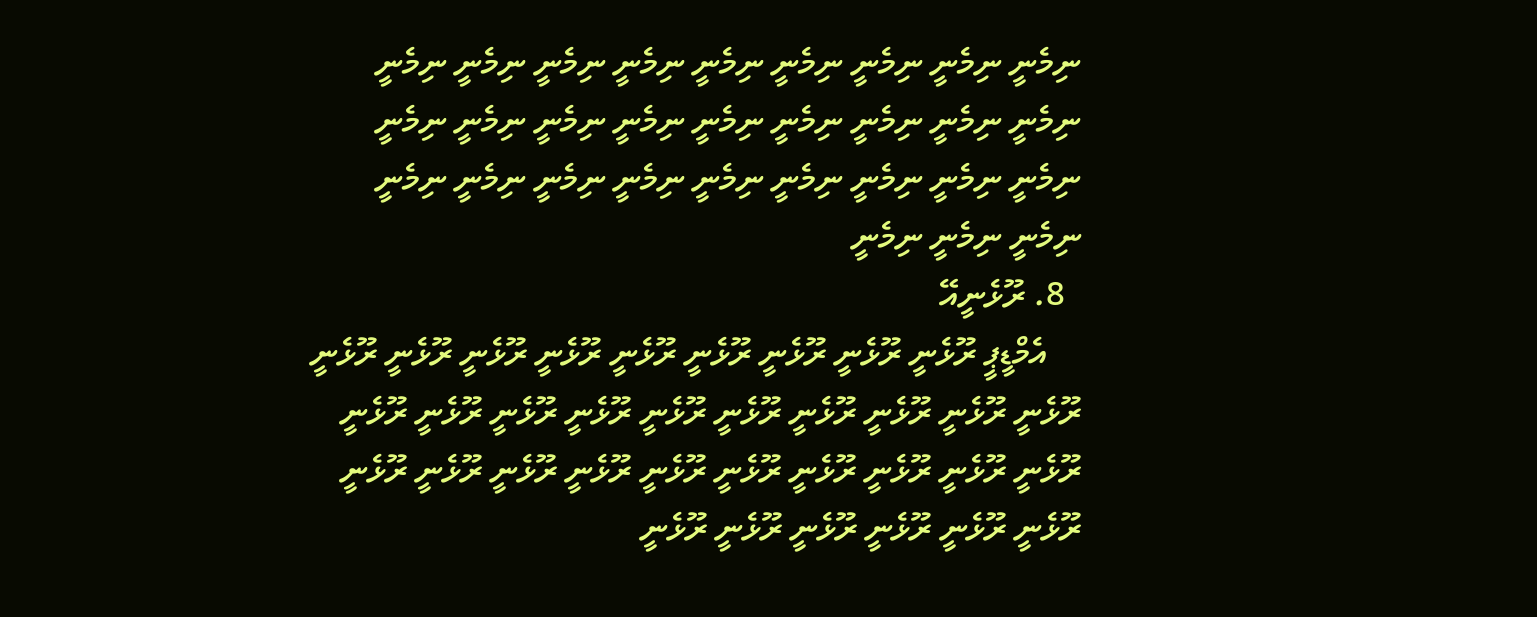ނިމެނީ ނިމެނީ ނިމެނީ ނިމެނީ ނިމެނީ ނިމެނީ ނިމެނީ ނިމެނީ ނިމެނީ ނިމެނީ ނިމެނީ ނިމެނީ ނިމެނީ ނިމެނީ ނިމެނީ ނިމެނީ ނިމެނީ ނިމެނީ ނިމެނީ ނިމެނީ ނިމެނީ ނިމެނީ ނިމެނީ ނިމެނީ ނިމެނީ ނިމެނީ ނިމެނީ ނިމެނީ ނިމެނީ ނިމެނީ
  8. ރޫޅެނީއޭ
    އެމްޑީޕީ ރޫޅެނީ ރޫޅެނީ ރޫޅެނީ ރޫޅެނީ ރޫޅެނީ ރޫޅެނީ ރޫޅެނީ ރޫޅެނީ ރޫޅެނީ ރޫޅެނީ ރޫޅެނީ ރޫޅެނީ ރޫޅެނީ ރޫޅެނީ ރޫޅެނީ ރޫޅެނީ ރޫޅެނީ ރޫޅެނީ ރޫޅެނީ ރޫޅެނީ ރޫޅެނީ ރޫޅެނީ ރޫޅެނީ ރޫޅެނީ ރޫޅެނީ ރޫޅެނީ ރޫޅެނީ ރޫޅެނީ ރޫޅެނީ ރޫޅެނީ ރޫޅެނީ ރޫޅެނީ ރޫޅެނީ ރޫޅެނީ ރޫޅެނީ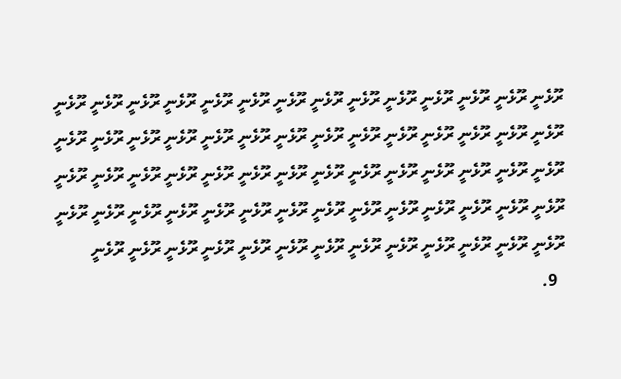ރޫޅެނީ ރޫޅެނީ ރޫޅެނީ ރޫޅެނީ ރޫޅެނީ ރޫޅެނީ ރޫޅެނީ ރޫޅެނީ ރޫޅެނީ ރޫޅެނީ ރޫޅެނީ ރޫޅެނީ ރޫޅެނީ ރޫޅެނީ ރޫޅެނީ ރޫޅެނީ ރޫޅެނީ ރޫޅެނީ ރޫޅެނީ ރޫޅެނީ ރޫޅެނީ ރޫޅެނީ ރޫޅެނީ ރޫޅެނީ ރޫޅެނީ ރޫޅެނީ ރޫޅެނީ ރޫޅެނީ ރޫޅެނީ ރޫޅެނީ ރޫޅެނީ ރޫޅެނީ ރޫޅެނީ ރޫޅެނީ ރޫޅެނީ ރޫޅެނީ ރޫޅެނީ ރޫޅެނީ ރޫޅެނީ ރޫޅެނީ ރޫޅެނީ ރޫޅެނީ ރޫޅެނީ ރޫޅެނީ ރޫޅެނީ ރޫޅެނީ ރޫޅެނީ ރޫޅެނީ ރޫޅެނީ ރޫޅެނީ ރޫޅެނީ ރޫޅެނީ ރޫޅެނީ ރޫޅެނީ ރޫޅެނީ ރޫޅެނީ ރޫޅެނީ ރޫޅެނީ ރޫޅެނީ ރޫޅެނީ ރޫޅެނީ ރޫޅެނީ ރޫޅެނީ ރޫޅެނީ ރޫޅެނީ ރޫޅެނީ ރޫޅެނީ ރޫޅެނީ ރޫޅެނީ
  9.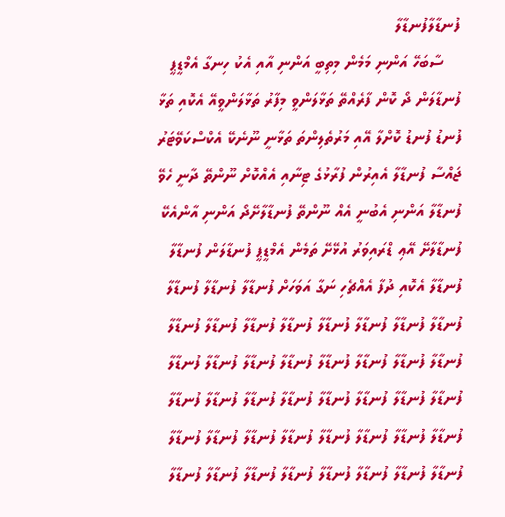ފުނޑާލާފުނޑާލާ
    ސާބަހޭ އަންނި މަމެން މިތިބީ އަންނި އާއި އެކު ހިނގާ އެމްޑީޕީ ފުނޑާލަން ދޯ ކޮން ފާރެއްތޭ ތަޅާލަންވީ މިފާރު ތަޅާލަންވީއޭ އެކޮއި ތަޅާ ފުނޑު ފުނޑު ކޮށްލާ އޭއި މަރުތެލިންތަ ތަޅާނީ ނޫނެކޭ އެކްސްކަވޭޓަރު ޖައްސާ ފުނޑާލާ އެއިރުން ފުރާޅުގެ ޓިނާއި އެއްކޮށް ނޫންތޭ ދާނީ ހެވޭ ފުނޑާލާ އަންނި އެބުނީ އެއް ނޫންތޭ ފުނޑާލާށޭދޯ އަންނި އާންއެކޭ ފުނޑާލާށޭ އޭޢި ޑްރައިވަރު އުޅޭށޭ ތަމެން އެމްޑީޕީ ފުނޑާލަން ފުނޑާލާ ފުނޑާލާ އެކޮއި ދުފާ އެއްޗެހި ނަގާ އަވަހަށް ފުނޑާލާ ފުނޑާލާ ފުނޑާލާ ފުނޑާލާ ފުނޑާލާ ފުނޑާލާ ފުނޑާލާ ފުނޑާލާ ފުނޑާލާ ފުނޑާލާ ފުނޑާލާ ފުނޑާލާ ފުނޑާލާ ފުނޑާލާ ފުނޑާލާ ފުނޑާލާ ފުނޑާލާ ފުނޑާލާ ފުނޑާލާ ފުނޑާލާ ފުނޑާލާ ފުނޑާލާ ފުނޑާލާ ފުނޑާލާ ފުނޑާލާ ފުނޑާލާ ފުނޑާލާ ފުނޑާލާ ފުނޑާލާ ފުނޑާލާ ފުނޑާލާ ފުނޑާލާ ފުނޑާލާ ފުނޑާލާ ފުނޑާލާ ފުނޑާލާ ފުނޑާލާ ފުނޑާލާ ފުނޑާލާ ފުނޑާލާ ފުނޑާލާ ފުނޑާލާ ފުނޑާލާ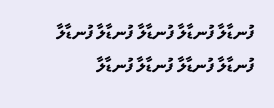ފުނޑާލާ ފުނޑާލާ ފުނޑާލާ ފުނޑާލާ ފުނޑާލާ ފުނޑާލާ ފުނޑާލާ ފުނޑާލާ ފުނޑާލާ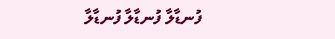ފުނޑާލާ ފުނޑާލާ ފުނޑާލާ